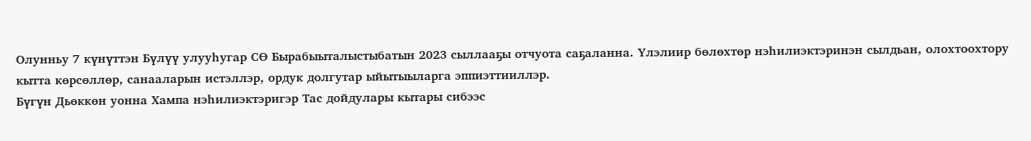Олунньу 7 күнүттэн Бүлүү улууһугар СӨ Бырабыыталыстыбатын 2023 сыллааҕы отчуота саҕаланна. Үлэлиир бөлөхтөр нэһилиэктэринэн сылдьан, олохтоохтору кытта көрсөллөр, санааларын истэллэр, ордук долгутар ыйытыыларга эппиэттииллэр.
Бүгүн Дьөккөн уонна Хампа нэһилиэктэригэр Тас дойдулары кытары сибээс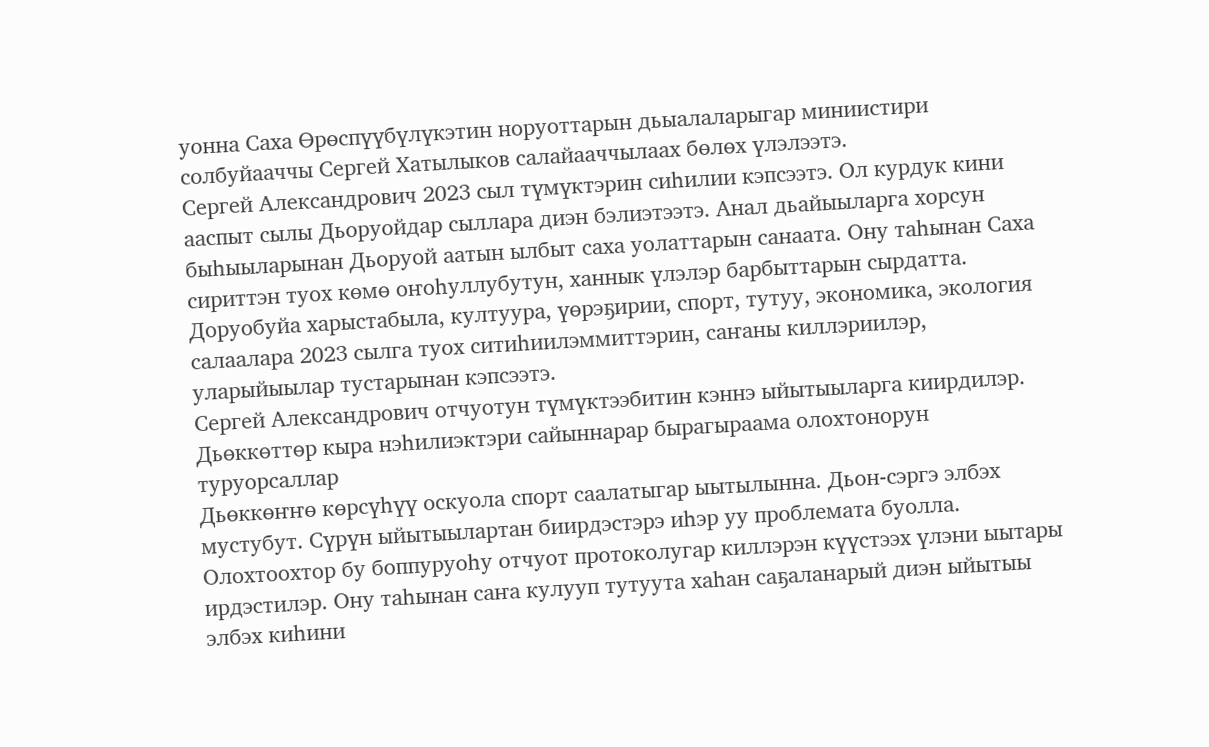уонна Саха Өрөспүүбүлүкэтин норуоттарын дьыалаларыгар миниистири солбуйааччы Сергей Хатылыков салайааччылаах бөлөх үлэлээтэ.
Сергей Александрович 2023 сыл түмүктэрин сиһилии кэпсээтэ. Ол курдук кини ааспыт сылы Дьоруойдар сыллара диэн бэлиэтээтэ. Анал дьайыыларга хорсун быһыыларынан Дьоруой аатын ылбыт саха уолаттарын санаата. Ону таһынан Саха сириттэн туох көмө оҥоһуллубутун, ханнык үлэлэр барбыттарын сырдатта.
Доруобуйа харыстабыла, култуура, үөрэҕирии, спорт, тутуу, экономика, экология салаалара 2023 сылга туох ситиһиилэммиттэрин, саҥаны киллэриилэр, уларыйыылар тустарынан кэпсээтэ.
Сергей Александрович отчуотун түмүктээбитин кэннэ ыйытыыларга киирдилэр.
Дьөккөттөр кыра нэһилиэктэри сайыннарар бырагыраама олохтонорун туруорсаллар
Дьөккөҥҥө көрсүһүү оскуола спорт саалатыгар ыытылынна. Дьон-сэргэ элбэх мустубут. Сүрүн ыйытыылартан биирдэстэрэ иһэр уу проблемата буолла. Олохтоохтор бу боппуруоһу отчуот протоколугар киллэрэн күүстээх үлэни ыытары ирдэстилэр. Ону таһынан саҥа кулууп тутуута хаһан саҕаланарый диэн ыйытыы элбэх киһини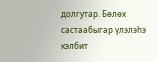долгутар. Бөлөх састаабыгар үлэлэһэ кэлбит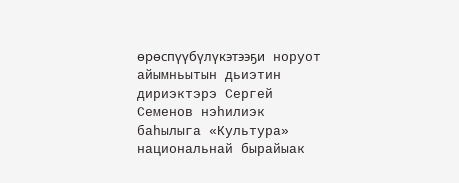өрөспүүбүлүкэтээҕи норуот айымньытын дьиэтин дириэктэрэ Сергей Семенов нэһилиэк баһылыга «Культура» национальнай бырайыак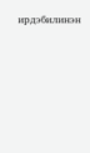ирдэбилинэн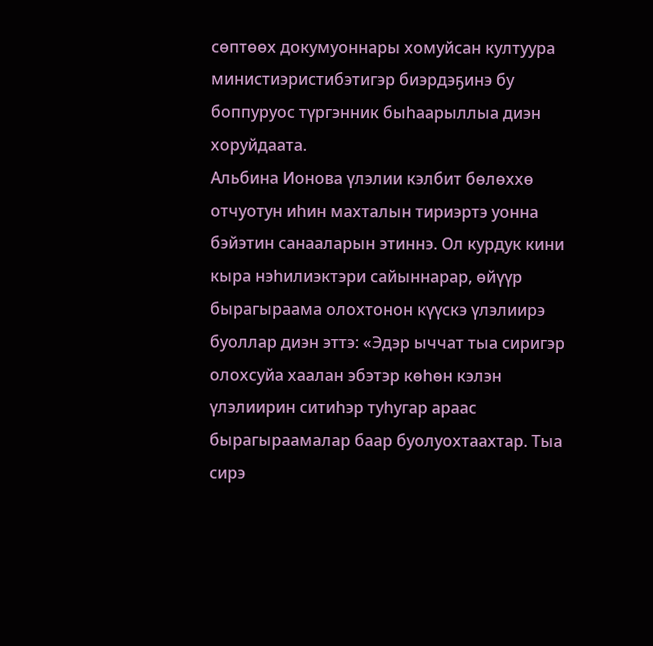сөптөөх докумуоннары хомуйсан култуура министиэристибэтигэр биэрдэҕинэ бу боппуруос түргэнник быһаарыллыа диэн хоруйдаата.
Альбина Ионова үлэлии кэлбит бөлөххө отчуотун иһин махталын тириэртэ уонна бэйэтин санааларын этиннэ. Ол курдук кини кыра нэһилиэктэри сайыннарар, өйүүр бырагыраама олохтонон күүскэ үлэлиирэ буоллар диэн эттэ: «Эдэр ыччат тыа сиригэр олохсуйа хаалан эбэтэр көһөн кэлэн үлэлиирин ситиһэр туһугар араас бырагыраамалар баар буолуохтаахтар. Тыа сирэ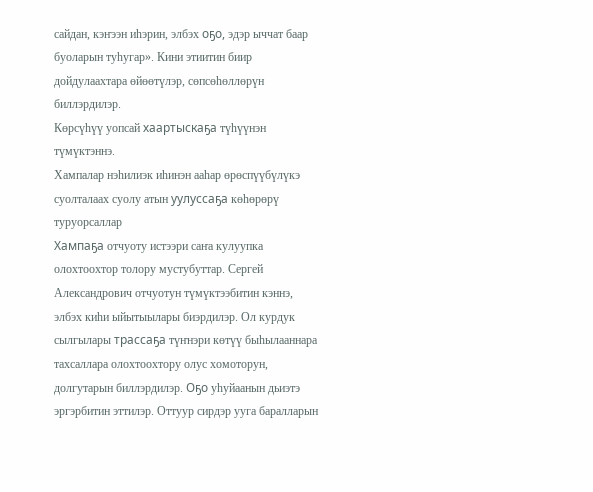сайдан, кэҥээн иһэрин, элбэх оҕо, эдэр ыччат баар буоларын туһугар». Кини этиитин биир дойдулаахтара өйөөтүлэр, сөпсөһөллөрүн биллэрдилэр.
Көрсүһүү уопсай хаартыскаҕа түһүүнэн түмүктэннэ.
Хампалар нэһилиэк иһинэн ааһар өрөспүүбүлүкэ суолталаах суолу атын уулуссаҕа көһөрөрү туруорсаллар
Хампаҕа отчуоту истээри саҥа кулуупка олохтоохтор толору мустубуттар. Сергей Александрович отчуотун түмүктээбитин кэннэ, элбэх киһи ыйытыылары биэрдилэр. Ол курдук сылгылары трассаҕа түҥнэри көтүү быһылааннара тахсаллара олохтоохтору олус хомоторун, долгутарын биллэрдилэр. Оҕо уһуйаанын дьиэтэ эргэрбитин эттилэр. Оттуур сирдэр ууга баралларын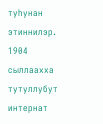туһунан этиннилэр.
1904 сыллаахха тутуллубут интернат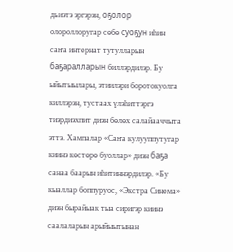дьиэтэ эргэрэн, оҕолор олороллоругар сөбө суоҕун иһин саҥа интернат тутулларын баҕаралларын биллэрдилэр. Бу ыйытыылары, этиилэри боротокуолга киллэрэн, тустаах үлэһиттэргэ тиэрдиэхпит диэн бөлөх салайааччыта эттэ. Хампалар «Саҥа кулууппутугар киинэ көстөрө буоллар» диэн баҕа санаа баарын иһитиннэрдилэр. «Бу кыаллар боппуруос, «Экстра Синема» диэн бырайыак тыа сиригэр киинэ саалаларын арыйыытынан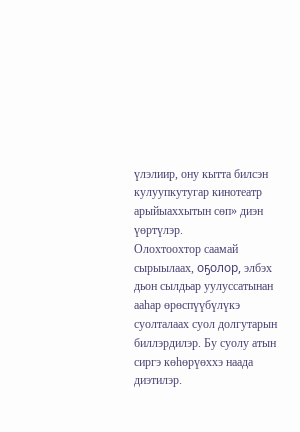үлэлиир, ону кытта билсэн кулуупкутугар кинотеатр арыйыаххытын сөп» диэн үөртүлэр.
Олохтоохтор саамай сырыылаах, оҕолор, элбэх дьон сылдьар уулуссатынан ааһар өрөспүүбүлүкэ суолталаах суол долгутарын биллэрдилэр. Бу суолу атын сиргэ көһөрүөххэ наада диэтилэр.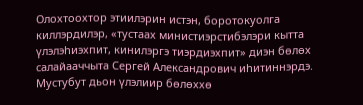Олохтоохтор этиилэрин истэн, боротокуолга киллэрдилэр, «тустаах министиэрстибэлэри кытта үлэлэһиэхпит, кинилэргэ тиэрдиэхпит» диэн бөлөх салайааччыта Сергей Александрович иһитиннэрдэ.
Мустубут дьон үлэлиир бөлөххө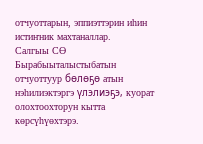отчуоттарын, эппиэттэрин иһин истиҥник махтаналлар.
Салгыы СӨ Бырабыыталыстыбатын отчуоттуур бөлөҕө атын нэһилиэктэргэ үлэлиэҕэ, куорат олохтоохторун кытта көрсүһүөхтэрэ.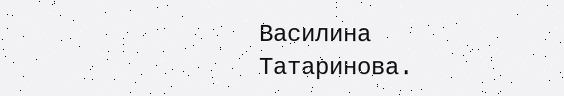Василина Татаринова.